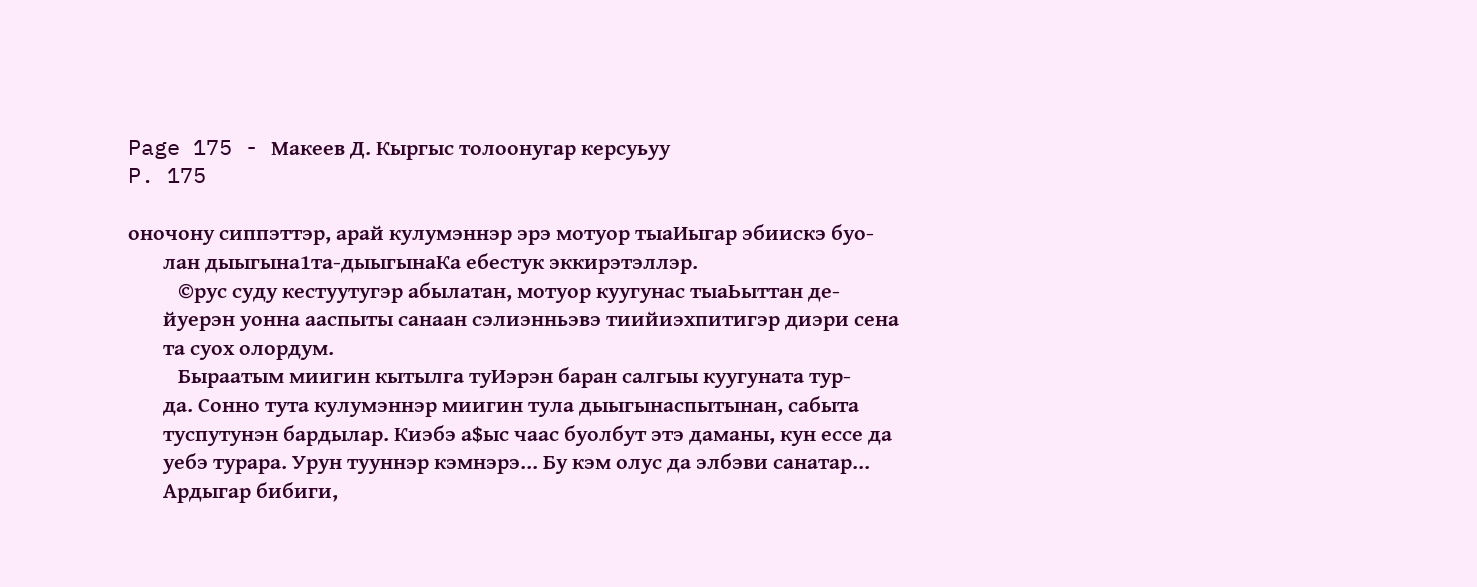Page 175 - Макеев Д. Кыргыс толоонугар керсуьуу
P. 175

оночону сиппэттэр, арай кулумэннэр эрэ мотуор тыаИыгар эбиискэ буо-
       лан дыыгына1та-дыыгынаКа ебестук эккирэтэллэр.
          ©рус суду кестуутугэр абылатан, мотуор куугунас тыаЬыттан де-
       йуерэн уонна ааспыты санаан сэлиэнньэвэ тиийиэхпитигэр диэри сена
       та суох олордум.
          Быраатым миигин кытылга туИэрэн баран салгыы куугуната тур-
       да. Сонно тута кулумэннэр миигин тула дыыгынаспытынан, сабыта
       туспутунэн бардылар. Киэбэ а$ыс чаас буолбут этэ даманы, кун ессе да
       уебэ турара. Урун тууннэр кэмнэрэ... Бу кэм олус да элбэви санатар...
       Ардыгар бибиги,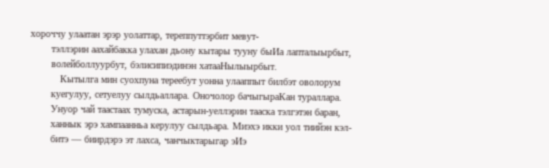хороччу улаатан эрэр уолаттар, тереппуттэрбит мевут-
       тэллэрин аахайбакка улахан дьону кытары тууну быИа лапталыырбыт,
       волейболлуурбут, бэлисипиэдинэн хатааНылыырбыт.
          Кытылга мин суохпуна тереебут уонна улааппыт билбэт оволорум
       куегулуу, сетуелуу сылдьаллара. Оночолор бачыгыраКан тураллара.
       Унуор чай таастаах тумуска, астарын-уеллэрин тааска тэлгэтэн баран,
       ханнык эрэ хампаанньа керулуу сылдьара. Миэхэ икки уол тиийэн кэл-
       битэ — биирдэрэ эт лахса, чанчыктарыгар эИэ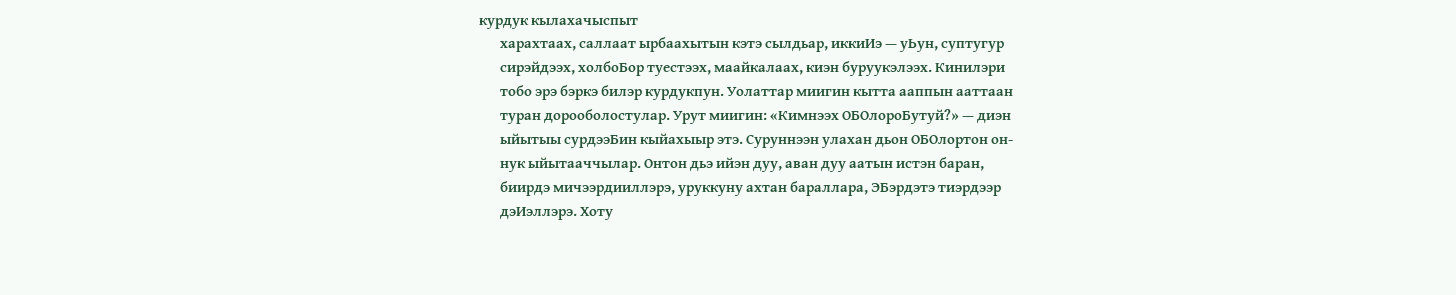курдук кылахачыспыт
       харахтаах, саллаат ырбаахытын кэтэ сылдьар, иккиИэ — уЬун, суптугур
       сирэйдээх, холбоБор туестээх, маайкалаах, киэн буруукэлээх. Кинилэри
       тобо эрэ бэркэ билэр курдукпун. Уолаттар миигин кытта ааппын ааттаан
       туран дорооболостулар. Урут миигин: «Кимнээх ОБОлороБутуй?» — диэн
       ыйытыы сурдээБин кыйахыыр этэ. Суруннээн улахан дьон ОБОлортон он-
       нук ыйытааччылар. Онтон дьэ ийэн дуу, аван дуу аатын истэн баран,
       биирдэ мичээрдииллэрэ, уруккуну ахтан бараллара, ЭБэрдэтэ тиэрдээр
       дэИэллэрэ. Хоту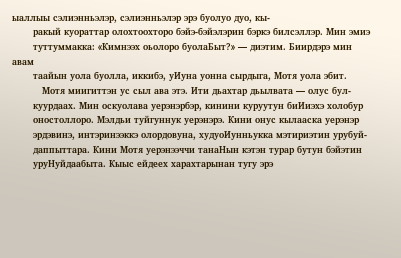ыаллыы сэлиэнньэлэр, сэлиэнньэлэр эрэ буолуо дуо, кы-
       ракый куораттар олохтоохторо бэйэ-бэйэлэрин бэркэ билсэллэр. Мин эмиэ
       туттуммакка: «Кимнээх оьолоро буолаБыт?» — диэтим. Биирдэрэ мин авам
       таайын уола буолла, иккибэ, уИуна уонна сырдыга, Мотя уола эбит.
          Мотя миигиттэн ус сыл ава этэ. Ити дьахтар дьылвата — олус бул-
       куурдаах. Мин оскуолава уерэнэрбэр, кинини куруутун биИиэхэ холобур
       оностоллоро. Мэлдьи туйгуннук уерэнэрэ. Кини онус кылааска уерэнэр
       эрдэвинэ, интэринээккэ олордовуна, худуоИунньукка мэтириэтин урубуй-
       даппыттара. Кини Мотя уерэнээччи танаНын кэтэн турар бутун бэйэтин
       уруНуйдаабыта. Кыыс ейдеех харахтарынан тугу эрэ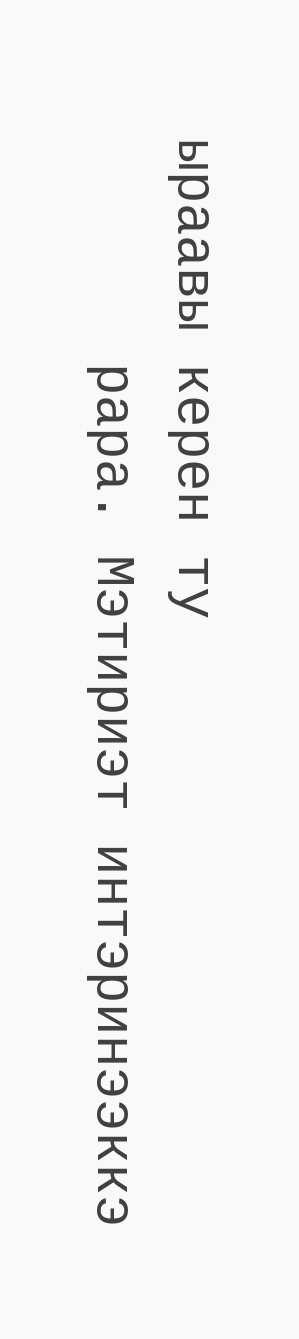ыраавы керен ту
       рара. Мэтириэт интэринээккэ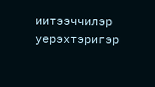иитээччилэр уерэхтэригэр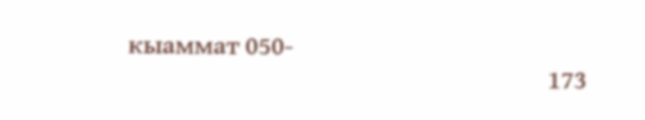кыаммат 050-
                                                                      173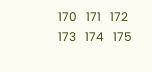170   171   172   173   174   175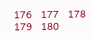176   177   178   179   180